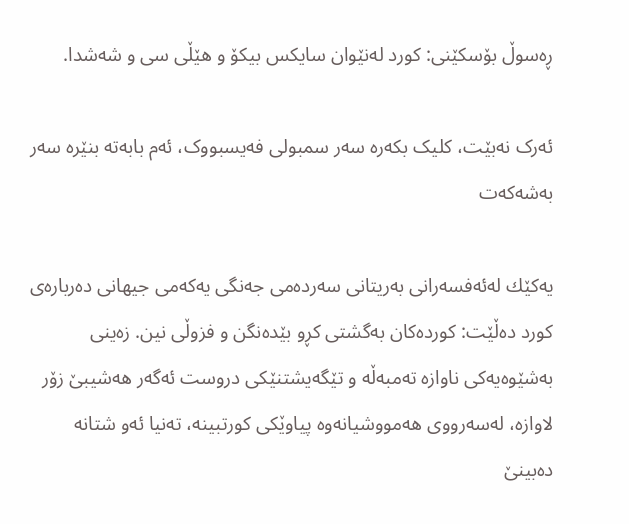ڕه‌سوڵ بۆسكێنی: كورد له‌نێوان سایكس بیكۆ و هێڵی سی و شه‌شدا.

ئەرک نەبێت، کلیک بکەرە سەر سمبولی فەیسبووک، ئەم بابەتە بنێرە سەر بەشەکەت

یه‌كێك له‌ئه‌فسه‌رانی به‌ریتانی سه‌رده‌می جه‌نگی یه‌كه‌می جیهانی ده‌رباره‌ی كورد ده‌ڵێت: كورده‌كان به‌گشتی كڕو بێده‌نگن و فزوڵی نین. زه‌ینی به‌شێوه‌یه‌كی ناوازه‌ ته‌مبه‌ڵه‌ و تێگه‌یشتنێكی دروست ئه‌گه‌ر هه‌شیبێ زۆر لاوازه‌، له‌سه‌رووی هه‌مووشیانه‌وه‌ پیاوێكی كورتبینه‌، ته‌نیا ئه‌و شتانه‌ ده‌بینێ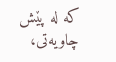كه‌ له‌ پێش چاویه‌تی،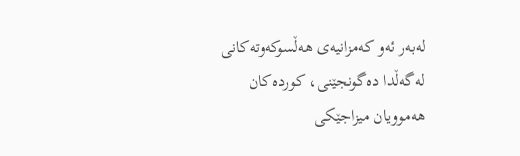له‌به‌ر ئه‌و كه‌مزانیه‌ی هه‌ڵسوكه‌وته‌كانی له‌گه‌ڵدا ده‌گونجێنی، كورده‌كان هه‌موویان میزاجێكی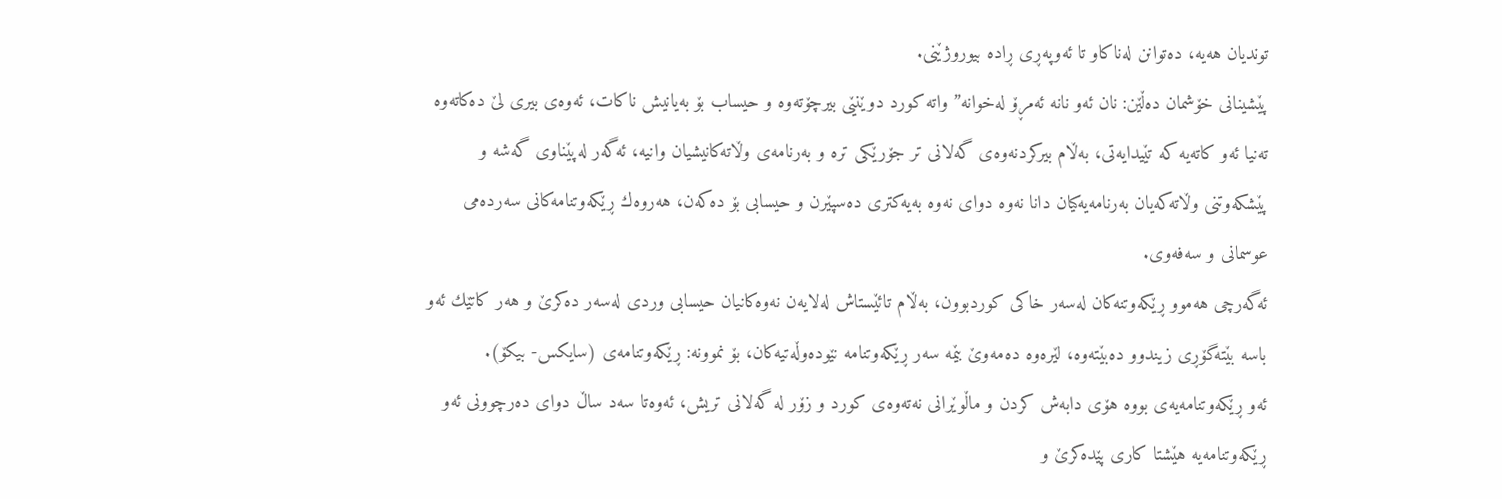توندیان هه‌یه‌، ده‌توانن له‌ناكاو تا ئه‌وپه‌ڕی ڕاده ‌بیوروژێنی.
پێشینانی خۆشمان ده‌ڵێن: نان ئه‌و نانه‌ ئه‌مڕۆ له‌خوانه‌” واته‌ كورد دوێنێی بیرچۆته‌وه‌ و حیساب بۆ به‌یانیش ناكات، ئه‌وه‌ی بیری لێ ده‌كاته‌وه‌ ته‌نیا ئه‌و كاته‌یه‌ كه‌ تێیدایه‌تی، به‌ڵام بیركردنه‌وه‌ی گه‌لانی تر جۆرێكی تره‌ و به‌رنامه‌ی وڵاته‌كانیشیان وانیه‌، ئه‌گه‌ر له‌پێناوی گه‌شه‌ و پێشكه‌وتنی وڵاته‌كه‌یان به‌رنامه‌یه‌كیان دانا نه‌وه‌ دوای نه‌وه‌ به‌یه‌كتری ده‌سپێرن و حیسابی بۆ ده‌كه‌ن، هه‌روه‌ك ڕێكه‌وتنامه‌كانی سه‌رده‌می عوسمانی و سه‌فه‌وی.
ئه‌گه‌رچی هه‌موو ڕێكه‌وتنه‌كان له‌سه‌ر خاكی كوردبوون‌، به‌ڵام تائێستاش له‌لایه‌ن نه‌وه‌كانیان حیسابی وردی له‌سه‌ر ده‌كرێ و هه‌ر كاتێك ئه‌و باسه‌ بێته‌گۆڕی زیندوو ده‌بێته‌وه‌، لێره‌وه‌ ده‌مه‌وێ بێمه‌ سه‌ر ڕێكه‌وتنامه‌ نێوده‌وڵه‌تیه‌كان، بۆ نموونه‌: ڕێكه‌وتنامه‌ی (سایكس- بیكۆ).
ئه‌و ڕێكه‌وتنامه‌یه‌ی بووه‌ هۆی دابه‌ش كردن و ماڵوێرانی نه‌ته‌وه‌ی كورد و زۆر له‌ گه‌لانی تریش، ئه‌وه‌تا سه‌د ساڵ دوای ده‌رچوونی ئه‌و ڕێكه‌وتنامه‌یه‌ هێشتا كاری پێده‌كرێ و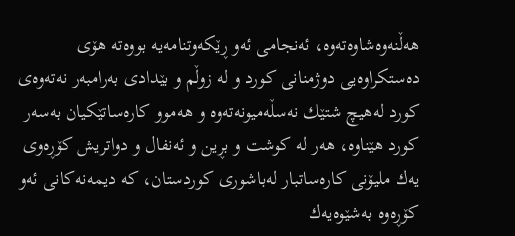هه‌ڵنه‌وه‌شاوه‌ته‌وه‌، ئه‌نجامی ئه‌و ڕێكه‌وتنامه‌یه‌ بووه‌ته‌ هۆی ده‌ستكراوه‌یی دوژمنانی كورد و له‌ زوڵم و بێدادی به‌رامبه‌ر نه‌ته‌وه‌ی كورد له‌هیچ شتێك نه‌سڵه‌میونه‌ته‌وه‌ و هه‌موو كاره‌ساتێكیان به‌سه‌ر كورد هێناوه‌، هه‌ر له‌ كوشت و بڕین و ئه‌نفال و دواتریش كۆڕه‌وی یه‌ك ملیۆنی كاره‌ساتبار له‌باشوری كوردستان، كه‌ دیمه‌نه‌كانی ئه‌و كۆڕه‌وه‌ به‌شێوه‌یه‌ك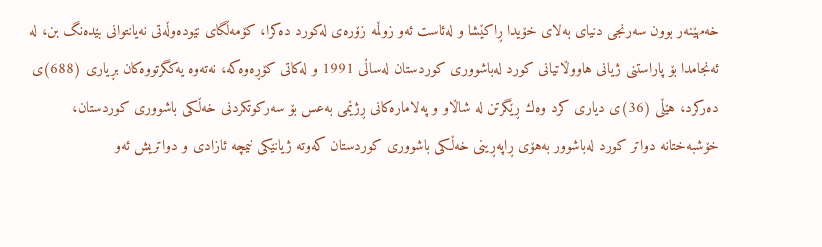خه‌مهێنه‌ر بوون سه‌رنجی دنیای به‌لای خۆیدا ڕاكێشا و له‌ئاست ئه‌و زوڵمه‌ زۆره‌ی له‌كورد ده‌كرا، كۆمه‌ڵگای نێوده‌وڵه‌تی نه‌یانتوانی بێده‌نگ بن، له‌ ئه‌نجامدا بۆ پاراستنی ژیانی هاووڵاتیانی كورد له‌باشووری كوردستان له‌ساڵی 1991 و له‌كاتی كۆڕه‌وه‌كه‌، نه‌ته‌وه‌ یه‌كگرتووه‌كان بڕیاری (688)ی ده‌ركرد، هێڵی (36)ی دیاری كرد وه‌ك ڕێگرتن له‌ شاڵاو و په‌لاماره‌كانی ڕژێمی به‌عس بۆ سه‌ركوتكردنی خه‌ڵكی باشووری كوردستان، خۆشبه‌ختانه‌ دواتر كورد له‌باشوور به‌هۆی ڕاپه‌ڕینی خه‌ڵكی باشووری كوردستان كه‌وته‌ ژیانێكی نیمچه‌ ئازادی و دواتریش ئه‌و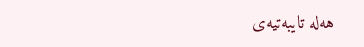هه‌له‌ تایبه‌تیه‌ی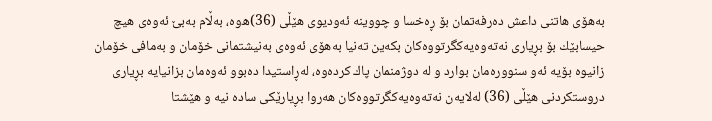به‌هۆی هاتنی داعش ده‌رفه‌تمان بۆ ڕه‌خسا و چووینه‌ ئه‌ودیوی هێڵی (36)ه‌وه‌، به‌ڵام به‌بێ ئه‌وه‌ی هیچ حیسابێك بۆ بڕیاری نه‌ته‌وه‌یه‌كگرتووه‌كان بكه‌ین ته‌نیا به‌هۆی ئه‌وه‌ی به‌نیشتمانی خۆمان و به‌مافی خۆمان زانیوه‌ بۆیه‌ ئه‌و سنووره‌مان بوارد و له‌ دوژمنمان پاك كرده‌وه‌، له‌ڕاستیدا ده‌بوو ئه‌وه‌مان بزانیایه‌ بڕیاری دروستكردنی هێڵی (36) له‌لایه‌ن نه‌ته‌وه‌یه‌كگرتووه‌كان هه‌روا بڕیارێكی ساده‌ نیه ‌و هێشتا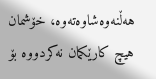هه‌ڵنه‌وه‌شاوه‌ته‌وه‌، خۆشمان هیچ كارێكمان نه‌كردووه‌ بۆ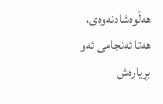هه‌ڵوه‌شادنه‌وه‌ی، هه‌تا ئه‌نجامی ئه‌و بڕیاره‌ش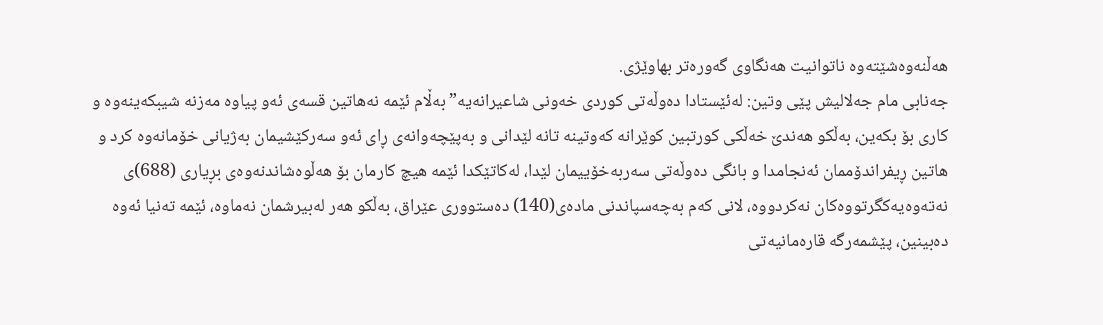هه‌ڵنه‌وه‌شێته‌وه‌ ناتوانیت هه‌نگاوی گه‌وره‌تر بهاوێژی.
جه‌نابی مام جه‌لالیش پێی وتین: له‌ئێستادا ده‌وڵه‌تی كوردی خه‌ونی شاعیرانه‌یه‌” به‌ڵام ئێمه‌ نه‌هاتین قسه‌ی ئه‌و پیاوه‌ مه‌زنه‌ شیبكه‌ینه‌وه‌ و كاری بۆ بكه‌ین، به‌ڵكو هه‌ندێ خه‌ڵكی كورتبین كوێرانه‌ كه‌وتینه‌ تانه‌ لێدانی و به‌پێچه‌وانه‌ی ڕای ئه‌و سه‌ركێشیمان به‌ژیانی خۆمانه‌وه‌ كرد و هاتین ڕیفراندۆممان ئه‌نجامدا و بانگی ده‌وڵه‌تی سه‌ربه‌خۆییمان لێدا، له‌كاتێكدا ئێمه‌ هیچ كارمان بۆ هه‌ڵوه‌شاندنه‌وه‌ی بڕیاری (688)ی نه‌ته‌وه‌یه‌كگرتووه‌كان نه‌كردووه‌، لانی كه‌م به‌چه‌سپاندنی ماده‌ی(140) ده‌ستووری عێراق، به‌ڵكو هه‌ر له‌بیرشمان نه‌ماوه‌، ئێمه‌ ته‌نیا ئه‌وه‌ ده‌بینین، پێشمه‌رگه‌ قاره‌مانیه‌تی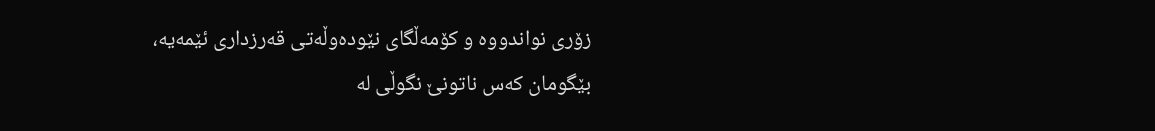زۆری نواندووه‌ و كۆمه‌ڵگای نێوده‌وڵه‌تی قه‌رزداری ئێمه‌یه‌، بێگومان كه‌س ناتونێ نگوڵی له‌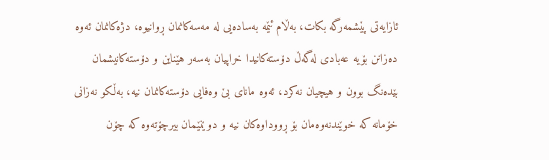ئازایه‌تی پێشمه‌رگه‌ بكات، به‌ڵام ئێمه‌ به‌ساده‌یی له‌ مه‌سه‌كانمان ڕوانیوه‌، دژه‌كانمان ئه‌وه‌ ده‌زانن بۆیه‌ عه‌بادی له‌گه‌ڵ دۆسته‌كانیدا خراپیان به‌سه‌ر هێناین و دۆسته‌كانیشمان بێده‌نگ بوون و هیچیان نه‌كرد، ئه‌وه‌ مانای بێ وه‌فایی دۆسته‌كانمان نیه‌، به‌ڵكو نه‌زانی خۆمانه‌ كه‌ خوێندنه‌وه‌مان بۆ ڕووداوه‌كان نیه‌ و دوێنێمان بیرچۆته‌وه‌ كه‌ چۆن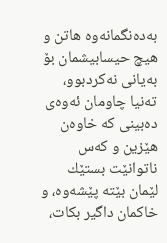به‌ده‌نگمانه‌وه‌ هاتن و هیچ حیسابیشمان بۆ به‌یانی نه‌كردبوو، ته‌نیا چاومان ئه‌وه‌ی ده‌بینی كه‌ خاوه‌ن هێزین و كه‌س ناتوانێت بستێك لێمان بێته‌ پێشه‌وه‌، و خاكمان داگیر بكات،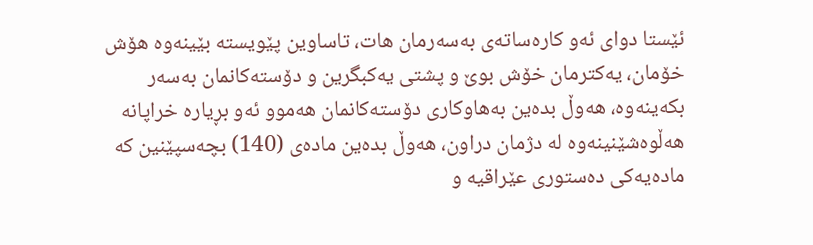ئێستا دوای ئه‌و كاره‌ساته‌ی به‌سه‌رمان هات، تاساوین پێویسته‌ بێینه‌وه‌ هۆش خۆمان، یه‌كترمان خۆش بوێ و پشتی یه‌كبگرین و دۆسته‌كانمان به‌سه‌ر بكه‌ینه‌وه‌، هه‌وڵ بده‌ین به‌هاوكاری دۆسته‌كانمان هه‌موو ئه‌و بڕیاره‌ خراپانه‌ هه‌ڵوه‌شێنینه‌وه‌ له‌ دژمان دراون، هه‌وڵ بده‌ین ماده‌ی (140) بچه‌سپێنین كه‌ ماده‌یه‌كی ده‌ستوری عێراقیه‌ و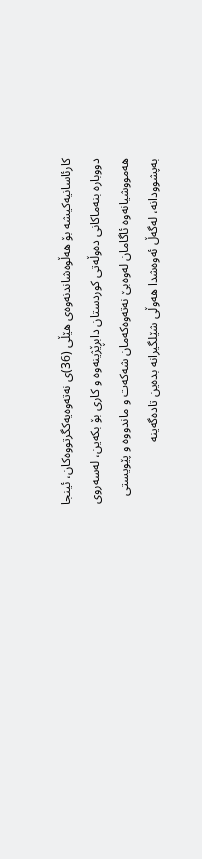كارئاسانیه‌كیشه‌ بۆ هه‌ڵوه‌شاندنه‌وه‌ی هێڵی (36)ی نه‌ته‌وه‌یه‌كگرتووه‌كان، ئینجا دووباره‌ بنه‌ماكانی ده‌وڵه‌تی كوردستان دابڕێژینه‌وه‌ و كاری بۆ بكه‌ین، له‌سه‌روی هه‌مووشیانه‌وه‌ ئاگامان له‌وه‌بێ نه‌ته‌وه‌كه‌مان شه‌كه‌ت و ماندووه‌ و پێویستی به‌پشوودانه‌، له‌گه‌ڵ ئه‌وه‌شدا هه‌وڵی شێلگیرانه‌ بده‌ین تاده‌گه‌ینه‌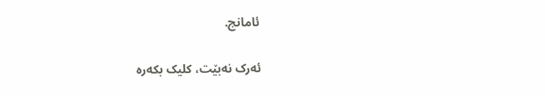ئامانج.

ئەرک نەبێت، کلیک بکەرە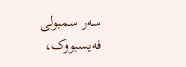سەر سمبولی فەیسبووک،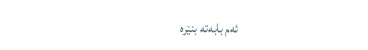ئەم بابەتە بنێرە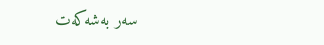سەر بەشەکەت